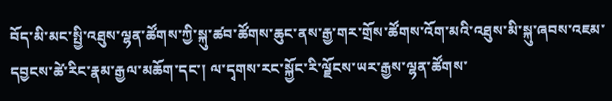བོད་མི་མང་སྤྱི་འཐུས་ལྷན་ཚོགས་ཀྱི་སྐུ་ཚབ་ཚོགས་ཆུང་ནས་རྒྱ་གར་གྲོས་ཚོགས་འོག་མའི་འཐུས་མི་སྐུ་ཞབས་འཇམ་དབྱངས་ཚེ་རིང་རྣམ་རྒྱལ་མཆོག་དང་། ལ་དྭགས་རང་སྐྱོང་རི་ལྗོངས་ཡར་རྒྱས་ལྷན་ཚོགས་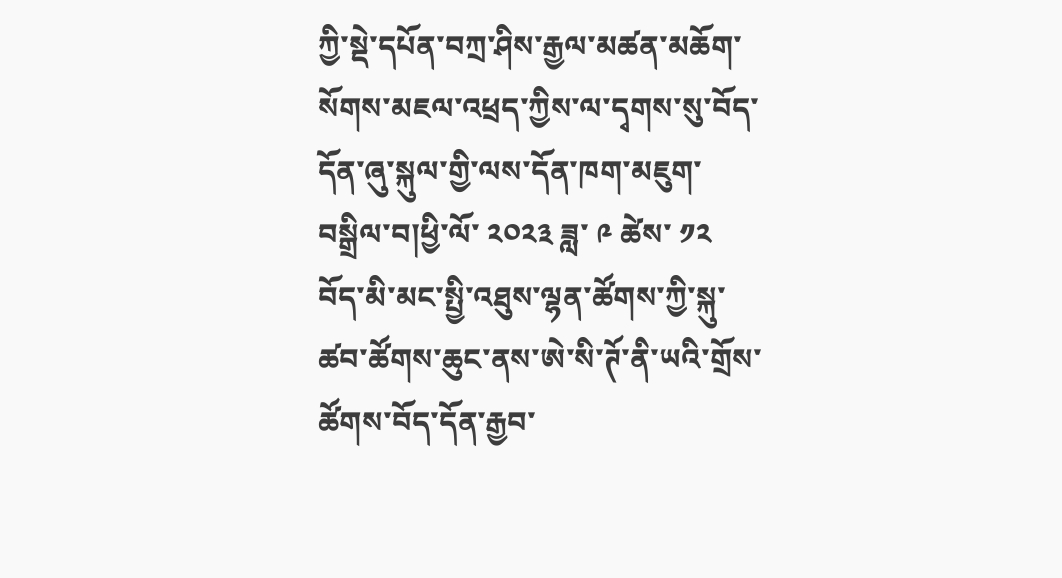ཀྱི་སྡེ་དཔོན་བཀྲ་ཤིས་རྒྱལ་མཚན་མཆོག་སོགས་མཇལ་འཕྲད་ཀྱིས་ལ་དྭགས་སུ་བོད་དོན་ཞུ་སྐུལ་གྱི་ལས་དོན་ཁག་མཇུག་བསྒྲིལ་བ།ཕྱི་ལོ་ ༢༠༢༣ ཟླ་ ༩ ཚེས་ ༡༢
བོད་མི་མང་སྤྱི་འཐུས་ལྷན་ཚོགས་ཀྱི་སྐུ་ཚབ་ཚོགས་ཆུང་ནས་ཨེ་སི་ཊོ་ནི་ཡའི་གྲོས་ཚོགས་བོད་དོན་རྒྱབ་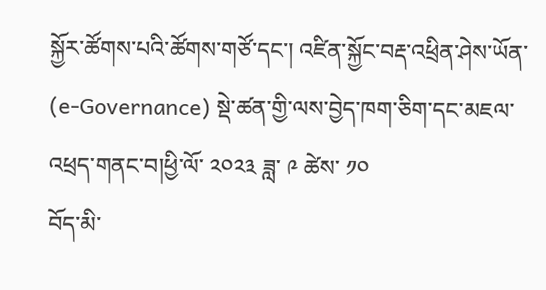སྐྱོར་ཚོགས་པའི་ཚོགས་གཙོ་དང་། འཛིན་སྐྱོང་བརྡ་འཕྲིན་ཤེས་ཡོན་ (e-Governance) སྡེ་ཚན་གྱི་ལས་བྱེད་ཁག་ཅིག་དང་མཇལ་འཕྲད་གནང་བ།ཕྱི་ལོ་ ༢༠༢༣ ཟླ་ ༩ ཚེས་ ༡༠
བོད་མི་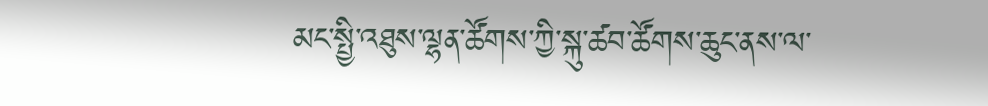མང་སྤྱི་འཐུས་ལྷན་ཚོགས་ཀྱི་སྐུ་ཚབ་ཚོགས་ཆུང་ནས་ལ་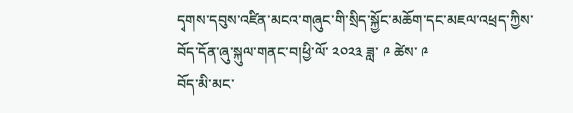དྭགས་དབུས་འཛིན་མངའ་གཞུང་གི་སྲིད་སྐྱོང་མཆོག་དང་མཇལ་འཕྲད་ཀྱིས་བོད་དོན་ཞུ་སྐུལ་གནང་བ།ཕྱི་ལོ་ ༢༠༢༣ ཟླ་ ༩ ཚེས་ ༩
བོད་མི་མང་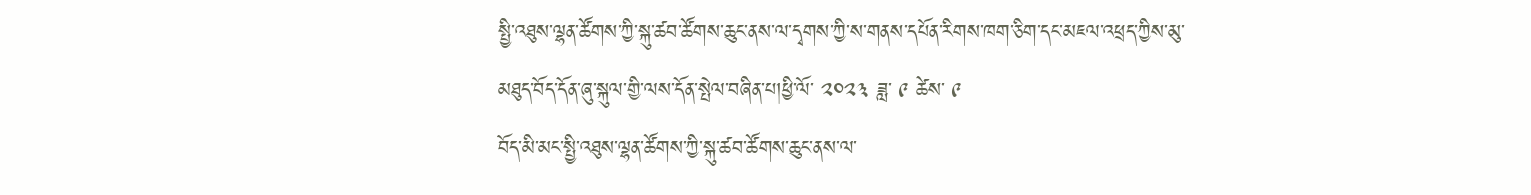སྤྱི་འཐུས་ལྷན་ཚོགས་ཀྱི་སྐུ་ཚབ་ཚོགས་ཆུང་ནས་ལ་དྭགས་ཀྱི་ས་གནས་དཔོན་རིགས་ཁག་ཅིག་དང་མཇལ་འཕྲད་ཀྱིས་མུ་མཐུད་བོད་དོན་ཞུ་སྐུལ་གྱི་ལས་དོན་སྤེལ་བཞིན་པ།ཕྱི་ལོ་ ༢༠༢༣ ཟླ་ ༩ ཚེས་ ༩
བོད་མི་མང་སྤྱི་འཐུས་ལྷན་ཚོགས་ཀྱི་སྐུ་ཚབ་ཚོགས་ཆུང་ནས་ལ་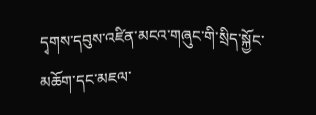དྭགས་དབུས་འཛིན་མངའ་གཞུང་གི་སྲིད་སྐྱོང་མཆོག་དང་མཇལ་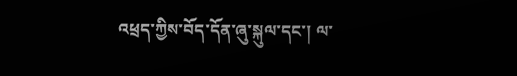འཕྲད་ཀྱིས་བོད་དོན་ཞུ་སྐུལ་དང་། ལ་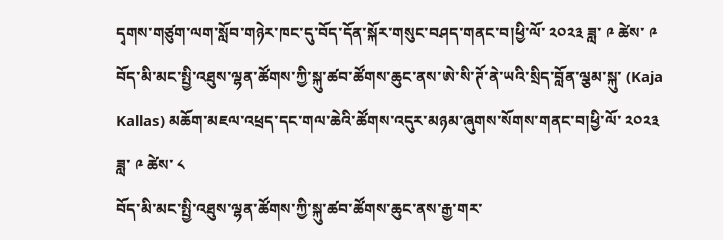དྭགས་གཙུག་ལག་སློབ་གཉེར་ཁང་དུ་བོད་དོན་སྐོར་གསུང་བཤད་གནང་བ།ཕྱི་ལོ་ ༢༠༢༣ ཟླ་ ༩ ཚེས་ ༩
བོད་མི་མང་སྤྱི་འཐུས་ལྷན་ཚོགས་ཀྱི་སྐུ་ཚབ་ཚོགས་ཆུང་ནས་ཨེ་སི་ཊོ་ནེ་ཡའི་སྲིད་བློན་ལྕམ་སྐུ་ (Kaja Kallas) མཆོག་མཇལ་འཕྲད་དང་གལ་ཆེའི་ཚོགས་འདུར་མཉམ་ཞུགས་སོགས་གནང་བ།ཕྱི་ལོ་ ༢༠༢༣ ཟླ་ ༩ ཚེས་ ༨
བོད་མི་མང་སྤྱི་འཐུས་ལྷན་ཚོགས་ཀྱི་སྐུ་ཚབ་ཚོགས་ཆུང་ནས་རྒྱ་གར་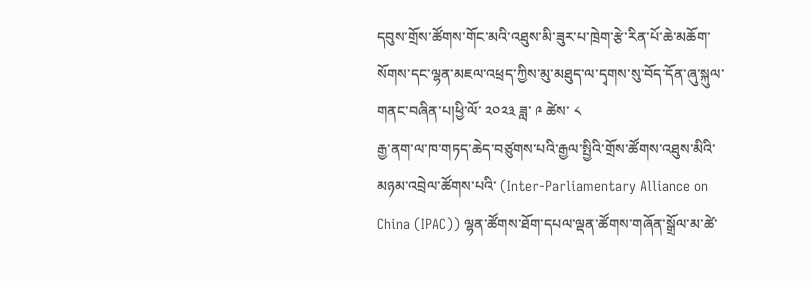དབུས་གྲོས་ཚོགས་གོང་མའི་འཐུས་མི་ཟུར་པ་ཁྲེག་རྩེ་རིན་པོ་ཆེ་མཆོག་སོགས་དང་ལྷན་མཇལ་འཕྲད་ཀྱིས་མུ་མཐུད་ལ་དྭགས་སུ་བོད་དོན་ཞུ་སྐུལ་གནང་བཞིན་པ།ཕྱི་ལོ་ ༢༠༢༣ ཟླ་ ༩ ཚེས་ ༨
རྒྱ་ནག་ལ་ཁ་གཏད་ཆེད་བཙུགས་པའི་རྒྱལ་སྤྱིའི་གྲོས་ཚོགས་འཐུས་མིའི་མཉམ་འབྲེལ་ཚོགས་པའི་ (Inter-Parliamentary Alliance on China (IPAC)) ལྷན་ཚོགས་ཐོག་དཔལ་ལྡན་ཚོགས་གཞོན་སྒྲོལ་མ་ཚེ་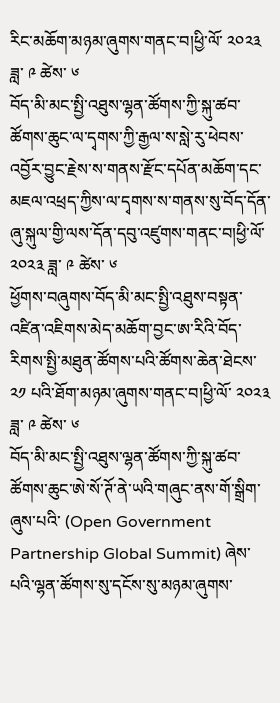རིང་མཆོག་མཉམ་ཞུགས་གནང་བ།ཕྱི་ལོ་ ༢༠༢༣ ཟླ་ ༩ ཚེས་ ༦
བོད་མི་མང་སྤྱི་འཐུས་ལྷན་ཚོགས་ཀྱི་སྐུ་ཚབ་ཚོགས་ཆུང་ལ་དྭགས་ཀྱི་རྒྱལ་ས་སླེ་རུ་ཕེབས་འབྱོར་བྱུང་རྗེས་ས་གནས་རྫོང་དཔོན་མཆོག་དང་མཇལ་འཕྲད་ཀྱིས་ལ་དྭགས་ས་གནས་སུ་བོད་དོན་ཞུ་སྐུལ་གྱི་ལས་དོན་དབུ་འཛུགས་གནང་བ།ཕྱི་ལོ་ ༢༠༢༣ ཟླ་ ༩ ཚེས་ ༦
ཕྱོགས་བཞུགས་བོད་མི་མང་སྤྱི་འཐུས་བསྟན་འཛིན་འཇིགས་མེད་མཆོག་བྱང་ཨ་རིའི་བོད་རིགས་སྤྱི་མཐུན་ཚོགས་པའི་ཚོགས་ཆེན་ཐེངས་ ༢༡ པའི་ཐོག་མཉམ་ཞུགས་གནང་བ།ཕྱི་ལོ་ ༢༠༢༣ ཟླ་ ༩ ཚེས་ ༦
བོད་མི་མང་སྤྱི་འཐུས་ལྷན་ཚོགས་ཀྱི་སྐུ་ཚབ་ཚོགས་ཆུང་ཨེ་སོ་ཊོ་ནེ་ཡའི་གཞུང་ནས་གོ་སྒྲིག་ཞུས་པའི་ (Open Government Partnership Global Summit) ཞེས་པའི་ལྷན་ཚོགས་སུ་དངོས་སུ་མཉམ་ཞུགས་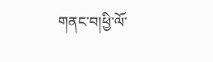གནང་བ།ཕྱི་ལོ་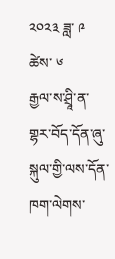༢༠༢༣ ཟླ་ ༩ ཚེས་ ༦
རྒྱལ་ས་ཤྲཱི་ན་གྷར་བོད་དོན་ཞུ་སྐུལ་གྱི་ལས་དོན་ཁག་ལེགས་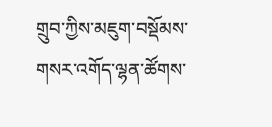གྲུབ་ཀྱིས་མཇུག་བསྡོམས་གསར་འགོད་ལྷན་ཚོགས་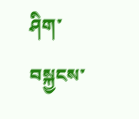ཤིག་བསྐྱངས་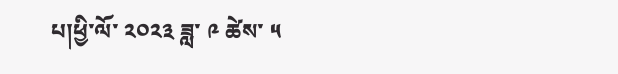པ།ཕྱི་ལོ་ ༢༠༢༣ ཟླ་ ༩ ཚེས་ ༥